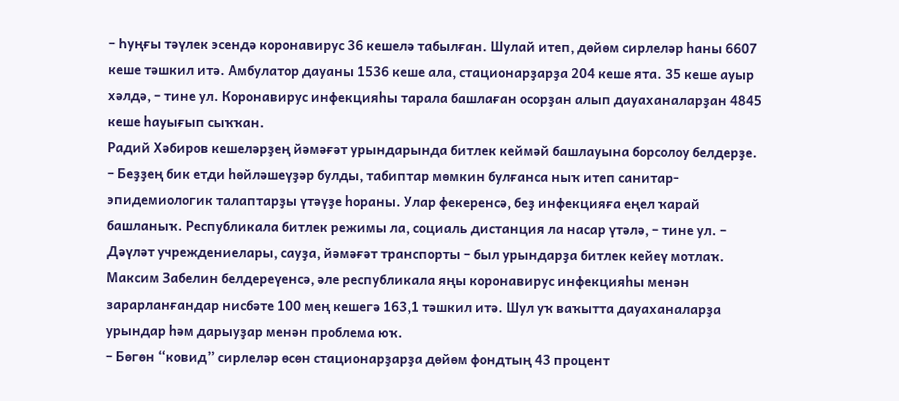– Һуңғы тәүлек эсендә коронавирус 36 кешелә табылған. Шулай итеп, дөйөм сирлеләр һаны 6607 кеше тәшкил итә. Амбулатор дауаны 1536 кеше ала, стационарҙарҙа 204 кеше ята. 35 кеше ауыр хәлдә, – тине ул. Коронавирус инфекцияһы тарала башлаған осорҙан алып дауаханаларҙан 4845 кеше һауығып сыҡҡан.
Радий Хәбиров кешеләрҙең йәмәғәт урындарында битлек кеймәй башлауына борсолоу белдерҙе.
– Беҙҙең бик етди һөйләшеүҙәр булды, табиптар мөмкин булғанса ныҡ итеп санитар-эпидемиологик талаптарҙы үтәүҙе һораны. Улар фекеренсә, беҙ инфекцияға еңел ҡарай башланыҡ. Республикала битлек режимы ла, социаль дистанция ла насар үтәлә, – тине ул. – Дәүләт учреждениелары, сауҙа, йәмәғәт транспорты – был урындарҙа битлек кейеү мотлаҡ.
Максим Забелин белдереүенсә, әле республикала яңы коронавирус инфекцияһы менән зарарланғандар нисбәте 100 мең кешегә 163,1 тәшкил итә. Шул уҡ ваҡытта дауаханаларҙа урындар һәм дарыуҙар менән проблема юҡ.
– Бөгөн “ковид” сирлеләр өсөн стационарҙарҙа дөйөм фондтың 43 процент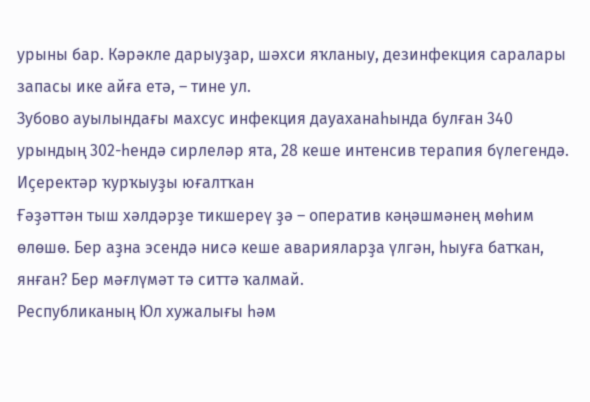урыны бар. Кәрәкле дарыуҙар, шәхси яҡланыу, дезинфекция саралары запасы ике айға етә, – тине ул.
Зубово ауылындағы махсус инфекция дауаханаһында булған 340 урындың 302-һендә сирлеләр ята, 28 кеше интенсив терапия бүлегендә.
Иҫеректәр ҡурҡыуҙы юғалтҡан
Ғәҙәттән тыш хәлдәрҙе тикшереү ҙә – оператив кәңәшмәнең мөһим өлөшө. Бер аҙна эсендә нисә кеше аварияларҙа үлгән, һыуға батҡан, янған? Бер мәғлүмәт тә ситтә ҡалмай.
Республиканың Юл хужалығы һәм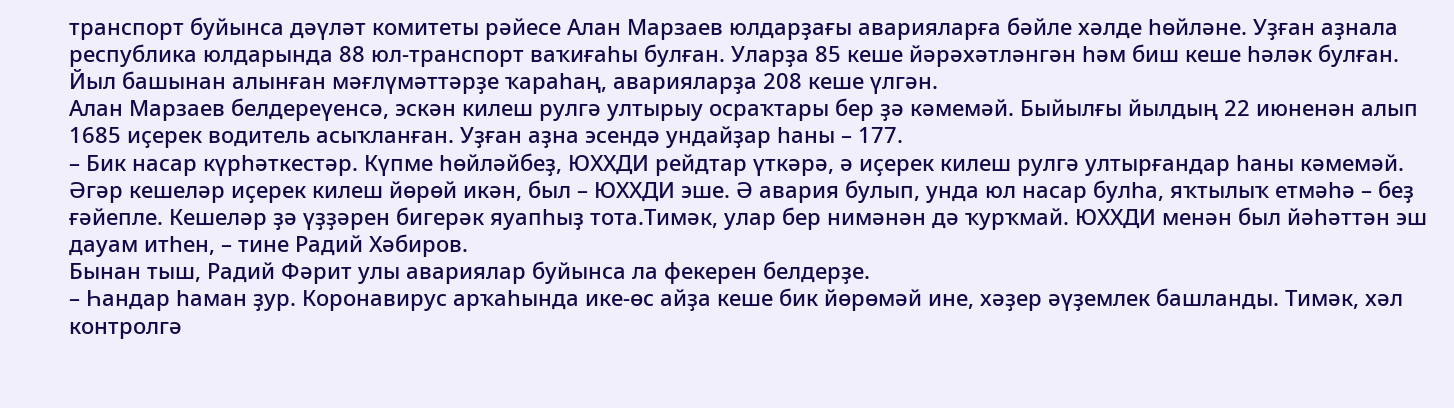транспорт буйынса дәүләт комитеты рәйесе Алан Марзаев юлдарҙағы аварияларға бәйле хәлде һөйләне. Уҙған аҙнала республика юлдарында 88 юл-транспорт ваҡиғаһы булған. Уларҙа 85 кеше йәрәхәтләнгән һәм биш кеше һәләк булған. Йыл башынан алынған мәғлүмәттәрҙе ҡараһаң, аварияларҙа 208 кеше үлгән.
Алан Марзаев белдереүенсә, эскән килеш рулгә ултырыу осраҡтары бер ҙә кәмемәй. Быйылғы йылдың 22 июненән алып 1685 иҫерек водитель асыҡланған. Уҙған аҙна эсендә ундайҙар һаны – 177.
– Бик насар күрһәткестәр. Күпме һөйләйбеҙ, ЮХХДИ рейдтар үткәрә, ә иҫерек килеш рулгә ултырғандар һаны кәмемәй. Әгәр кешеләр иҫерек килеш йөрөй икән, был – ЮХХДИ эше. Ә авария булып, унда юл насар булһа, яҡтылыҡ етмәһә – беҙ ғәйепле. Кешеләр ҙә үҙҙәрен бигерәк яуапһыҙ тота.Тимәк, улар бер нимәнән дә ҡурҡмай. ЮХХДИ менән был йәһәттән эш дауам итһен, – тине Радий Хәбиров.
Бынан тыш, Радий Фәрит улы авариялар буйынса ла фекерен белдерҙе.
– Һандар һаман ҙур. Коронавирус арҡаһында ике-өс айҙа кеше бик йөрөмәй ине, хәҙер әүҙемлек башланды. Тимәк, хәл контролгә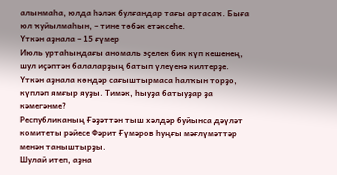алынмаһа, юлда һәләк булғандар тағы артасаҡ. Быға юл ҡуйылмаһын, – тине төбәк етәксеһе.
Үткән аҙнала – 15 ғүмер
Июль уртаһындағы аномаль эҫелек бик күп кешенең, шул иҫәптән балаларҙың батып үлеүенә килтерҙе. Үткән аҙнала көндәр сағыштырмаса һалҡын торҙо, күпләп ямғыр яуҙы. Тимәк, һыуҙа батыуҙар ҙа кәмегәнме?
Республиканың Ғәҙәттән тыш хәлдәр буйынса дәүләт комитеты рәйесе Фәрит Ғүмәров һуңғы мәғлүмәттәр менән таныштырҙы.
Шулай итеп, аҙна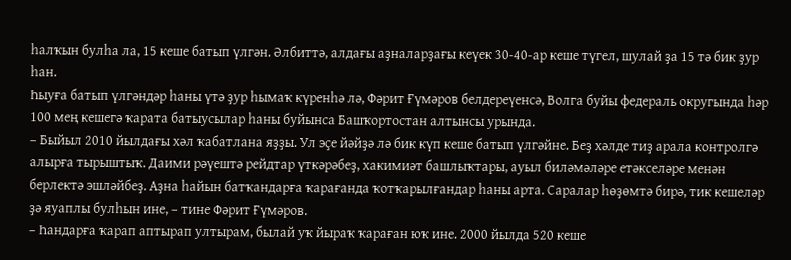һалҡын булһа ла, 15 кеше батып үлгән. Әлбиттә, алдағы аҙналарҙағы кеүек 30-40-ар кеше түгел, шулай ҙа 15 тә бик ҙур һан.
Һыуға батып үлгәндәр һаны үтә ҙур һымаҡ күренһә лә, Фәрит Ғүмәров белдереүенсә, Волга буйы федераль округында һәр 100 мең кешегә ҡарата батыусылар һаны буйынса Башҡортостан алтынсы урында.
– Быйыл 2010 йылдағы хәл ҡабатлана яҙҙы. Ул эҫе йәйҙә лә бик күп кеше батып үлгәйне. Беҙ хәлде тиҙ арала контролгә алырға тырыштыҡ. Даими рәүештә рейдтар үткәрәбеҙ, хакимиәт башлыҡтары, ауыл биләмәләре етәкселәре менән берлектә эшләйбеҙ. Аҙна һайын батҡандарға ҡарағанда ҡотҡарылғандар һаны арта. Саралар һөҙөмтә бирә, тик кешеләр ҙә яуаплы булһын ине, – тине Фәрит Ғүмәров.
– Һандарға ҡарап аптырап ултырам, былай уҡ йыраҡ ҡараған юҡ ине. 2000 йылда 520 кеше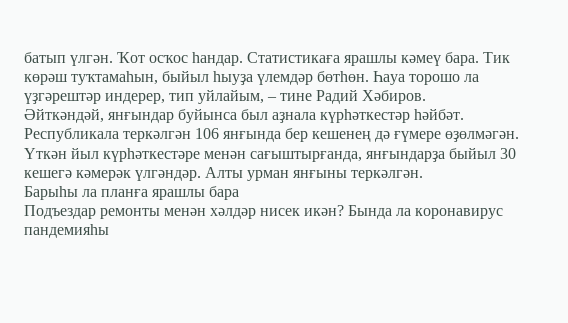батып үлгән. Ҡот осҡос һандар. Статистикаға ярашлы кәмеү бара. Тик көрәш туҡтамаһын, быйыл һыуҙа үлемдәр бөтһөн. Һауа торошо ла үҙгәрештәр индерер, тип уйлайым, – тине Радий Хәбиров.
Әйткәндәй, янғындар буйынса был аҙнала күрһәткестәр һәйбәт. Республикала теркәлгән 106 янғында бер кешенең дә ғүмере өҙөлмәгән. Үткән йыл күрһәткестәре менән сағыштырғанда, янғындарҙа быйыл 30 кешегә кәмерәк үлгәндәр. Алты урман янғыны теркәлгән.
Барыһы ла планға ярашлы бара
Подъездар ремонты менән хәлдәр нисек икән? Бында ла коронавирус пандемияһы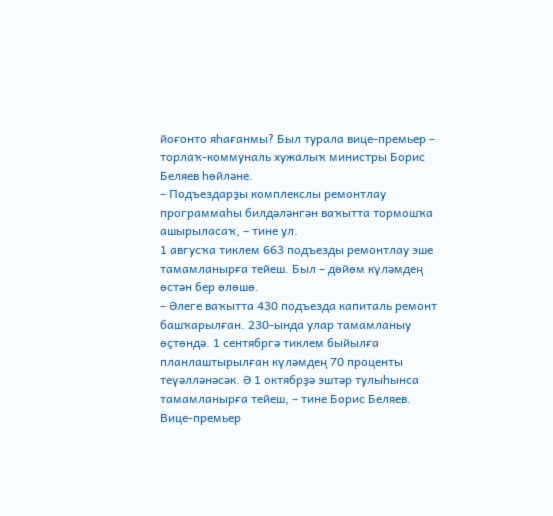йоғонто яһағанмы? Был турала вице-премьер – торлаҡ-коммуналь хужалыҡ министры Борис Беляев һөйләне.
– Подъездарҙы комплекслы ремонтлау программаһы билдәләнгән ваҡытта тормошҡа ашырыласаҡ, – тине ул.
1 авгусҡа тиклем 663 подъезды ремонтлау эше тамамланырға тейеш. Был – дөйөм күләмдең өстән бер өлөшө.
– Әлеге ваҡытта 430 подъезда капиталь ремонт башҡарылған. 230-ында улар тамамланыу өҫтөндә. 1 сентябргә тиклем быйылға планлаштырылған күләмдең 70 проценты теүәлләнәсәк. Ә 1 октябрҙә эштәр тулыһынса тамамланырға тейеш, – тине Борис Беляев.
Вице-премьер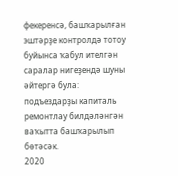фекеренсә, башҡарылған эштәрҙе контролдә тотоу буйынса ҡабул ителгән саралар нигеҙендә шуны әйтергә була: подъездарҙы капиталь ремонтлау билдәләнгән ваҡытта башҡарылып бөтәсәк.
2020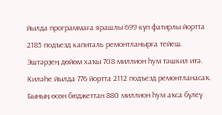йылда программаға ярашлы 699 күп фатирлы йортта 2185 подъезд капиталь ремонтланырға тейеш. Эштәрҙең дөйөм хаҡы 708 миллион һум тәшкил итә. Киләһе йылда 776 йортта 2112 подъезд ремонтланасаҡ. Бының өсөн бюджеттан 880 миллион һум аҡса бүлеү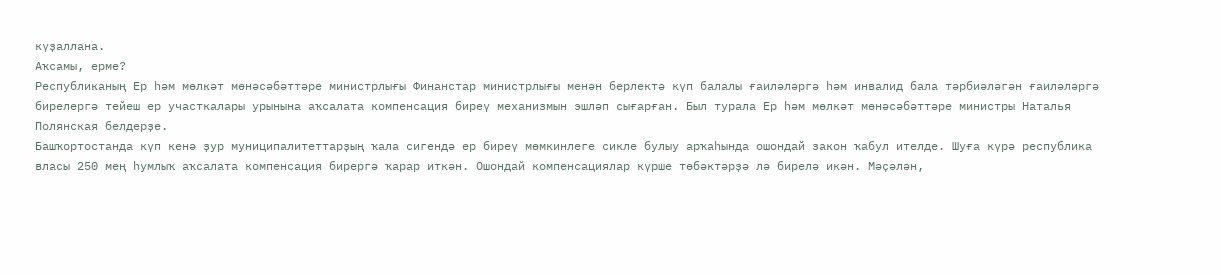күҙаллана.
Аҡсамы, ерме?
Республиканың Ер һәм мөлкәт мөнәсәбәттәре министрлығы Финанстар министрлығы менән берлектә күп балалы ғаиләләргә һәм инвалид бала тәрбиәләгән ғаиләләргә бирелергә тейеш ер участкалары урынына аҡсалата компенсация биреү механизмын эшләп сығарған. Был турала Ер һәм мөлкәт мөнәсәбәттәре министры Наталья Полянская белдерҙе.
Башҡортостанда күп кенә ҙур муниципалитеттарҙың ҡала сигендә ер биреү мөмкинлеге сикле булыу арҡаһында ошондай закон ҡабул ителде. Шуға күрә республика власы 250 мең һумлыҡ аҡсалата компенсация бирергә ҡарар иткән. Ошондай компенсациялар күрше төбәктәрҙә лә бирелә икән. Мәҫәлән,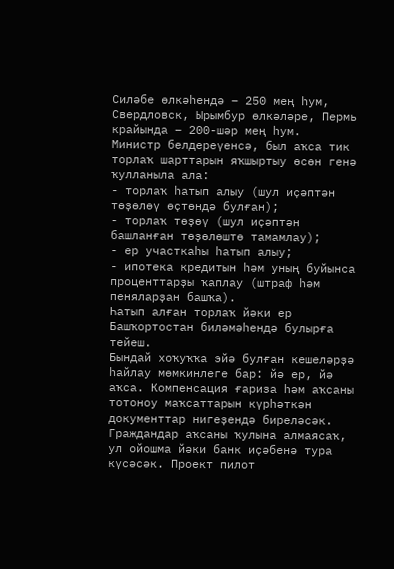Силәбе өлкәһендә – 250 мең һум, Свердловск, Ырымбур өлкәләре, Пермь крайында – 200-шәр мең һум.
Министр белдереүенсә, был аҡса тик торлаҡ шарттарын яҡшыртыу өсөн генә ҡулланыла ала:
- торлаҡ һатып алыу (шул иҫәптән төҙөлөү өҫтөндә булған);
- торлаҡ төҙөү (шул иҫәптән башланған төҙөлөштө тамамлау);
- ер участкаһы һатып алыу;
- ипотека кредитын һәм уның буйынса проценттарҙы ҡаплау (штраф һәм пеняларҙан башҡа).
Һатып алған торлаҡ йәки ер Башҡортостан биләмәһендә булырға тейеш.
Бындай хоҡуҡҡа эйә булған кешеләрҙә һайлау мөмкинлеге бар: йә ер, йә аҡса. Компенсация ғариза һәм аҡсаны тотоноу маҡсаттарын күрһәткән документтар нигеҙендә биреләсәк. Граждандар аҡсаны ҡулына алмаясаҡ, ул ойошма йәки банк иҫәбенә тура күсәсәк. Проект пилот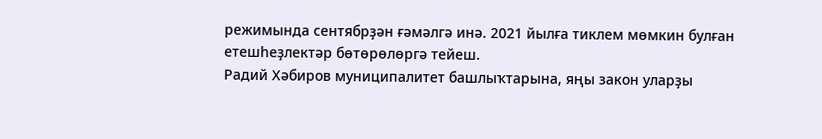режимында сентябрҙән ғәмәлгә инә. 2021 йылға тиклем мөмкин булған етешһеҙлектәр бөтөрөлөргә тейеш.
Радий Хәбиров муниципалитет башлыҡтарына, яңы закон уларҙы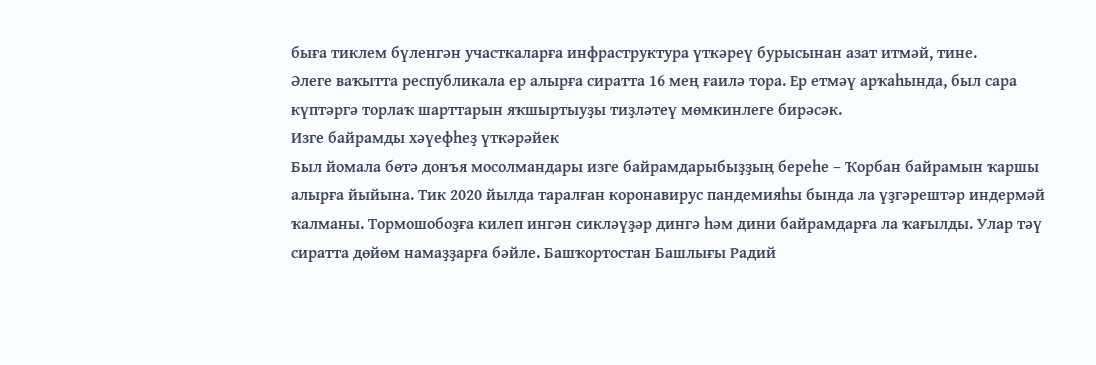быға тиклем бүленгән участкаларға инфраструктура үткәреү бурысынан азат итмәй, тине.
Әлеге ваҡытта республикала ер алырға сиратта 16 мең ғаилә тора. Ер етмәү арҡаһында, был сара күптәргә торлаҡ шарттарын яҡшыртыуҙы тиҙләтеү мөмкинлеге бирәсәк.
Изге байрамды хәүефһеҙ үткәрәйек
Был йомала бөтә донъя мосолмандары изге байрамдарыбыҙҙың береһе – Ҡорбан байрамын ҡаршы алырға йыйына. Тик 2020 йылда таралған коронавирус пандемияһы бында ла үҙгәрештәр индермәй ҡалманы. Тормошобоҙға килеп ингән сикләүҙәр дингә һәм дини байрамдарға ла ҡағылды. Улар тәү сиратта дөйөм намаҙҙарға бәйле. Башҡортостан Башлығы Радий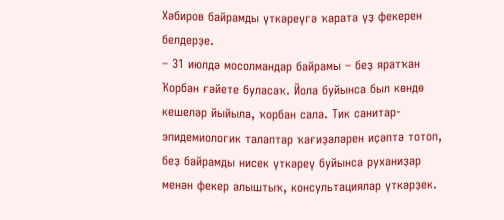Хәбиров байрамды үткәреүгә ҡарата үҙ фекерен белдерҙе.
– 31 июлдә мосолмандар байрамы – беҙ яратҡан Ҡорбан ғәйете буласаҡ. Йола буйынса был көндө кешеләр йыйыла, ҡорбан сала. Тик санитар-эпидемиологик талаптар ҡағиҙәләрен иҫәптә тотоп, беҙ байрамды нисек үткәреү буйынса руханиҙар менән фекер алыштыҡ, консультациялар үткәрҙек.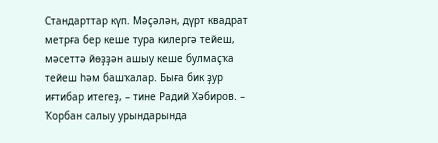Стандарттар күп. Мәҫәлән, дүрт квадрат метрға бер кеше тура килергә тейеш, мәсеттә йөҙҙән ашыу кеше булмаҫҡа тейеш һәм башҡалар. Быға бик ҙур иғтибар итегеҙ, – тине Радий Хәбиров. – Ҡорбан салыу урындарында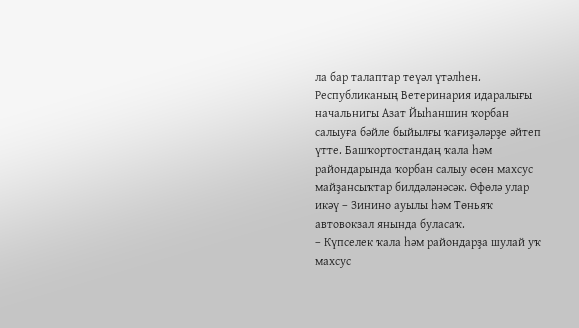ла бар талаптар теүәл үтәлһен.
Республиканың Ветеринария идаралығы начальнигы Азат Йыһаншин ҡорбан салыуға бәйле быйылғы ҡағиҙәләрҙе әйтеп үтте. Башҡортостандаң ҡала һәм райондарында ҡорбан салыу өсөн махсус майҙансыҡтар билдәләнәсәк. Өфөлә улар икәү – Зинино ауылы һәм Төньяҡ автовокзал янында буласаҡ.
– Күпселек ҡала һәм райондарҙа шулай уҡ махсус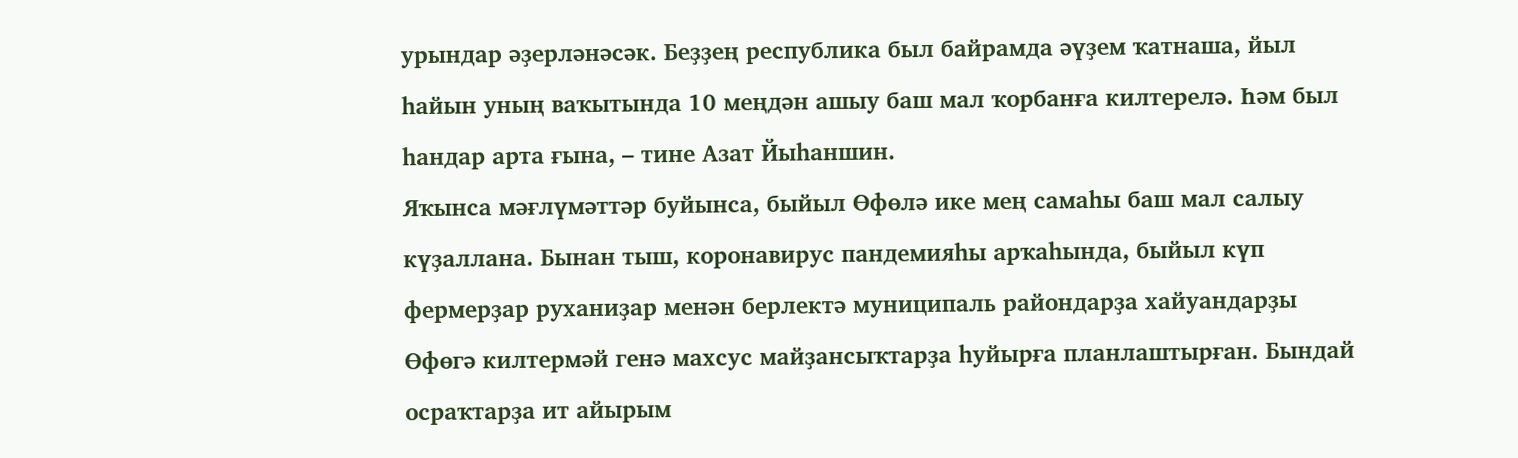урындар әҙерләнәсәк. Беҙҙең республика был байрамда әүҙем ҡатнаша, йыл һайын уның ваҡытында 10 меңдән ашыу баш мал ҡорбанға килтерелә. Һәм был һандар арта ғына, – тине Азат Йыһаншин.
Яҡынса мәғлүмәттәр буйынса, быйыл Өфөлә ике мең самаһы баш мал салыу күҙаллана. Бынан тыш, коронавирус пандемияһы арҡаһында, быйыл күп фермерҙар руханиҙар менән берлектә муниципаль райондарҙа хайуандарҙы Өфөгә килтермәй генә махсус майҙансыҡтарҙа һуйырға планлаштырған. Бындай осраҡтарҙа ит айырым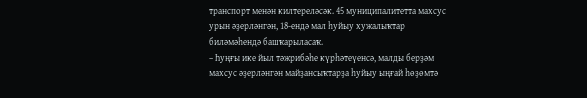транспорт менән килтереләсәк. 45 муниципалитетта махсус урын әҙерләнгән, 18-ендә мал һуйыу хужалыҡтар биләмәһендә башҡарыласаҡ.
– Һуңғы ике йыл тәжрибәһе күрһәтеүенсә, малды берҙәм махсус әҙерләнгән майҙансыҡтарҙа һуйыу ыңғай һөҙөмтә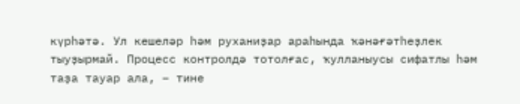күрһәтә. Ул кешеләр һәм руханиҙар араһында ҡәнәғәтһеҙлек тыуҙырмай. Процесс контролдә тотолғас, ҡулланыусы сифатлы һәм таҙа тауар ала, – тине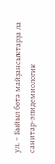ул. – Быйыл бөтә майҙансыҡтарҙа ла санитар-эпидемиологик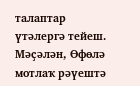талаптар үтәлергә тейеш. Мәҫәлән, Өфөлә мотлаҡ рәүештә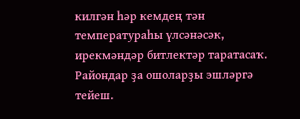килгән һәр кемдең тән температураһы үлсәнәсәк, ирекмәндәр битлектәр таратасаҡ. Райондар ҙа ошоларҙы эшләргә тейеш.